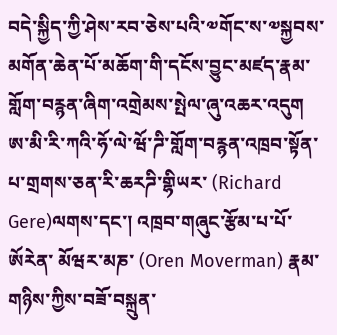བདེ་སྐྱིད་ཀྱི་ཤེས་རབ་ཅེས་པའི་༧གོང་ས་༧སྐྱབས་མགོན་ཆེན་པོ་མཆོག་གི་དངོས་བྱུང་མཛད་རྣམ་གློག་བརྙན་ཞིག་འགྲེམས་སྤེལ་ཞུ་འཆར་འདུག
ཨ་མི་རི་ཀའི་ཧོ་ལེ་ཝོ་ཌི་གློག་བརྙན་འཁྲབ་སྟོན་པ་གྲགས་ཅན་རི་ཆརཌི་གྷིཡར་ (Richard Gere)ལགས་དང་། འཁྲབ་གཞུང་རྩོམ་པ་པོ་ཨོརེན་ མོཝར་མཎ་ (Oren Moverman) རྣམ་གཉིས་ཀྱིས་བཟོ་བསྐྲུན་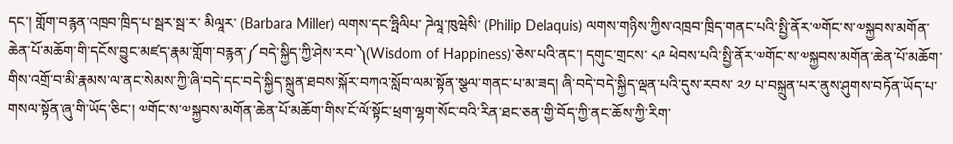དང་། གློག་བརྙན་འཁྲབ་ཁྲིད་པ་སྦར་སྦ་ར་ མིལཱར་ (Barbara Miller) ལགས་དང་ཧྥིལིཔ་ ཌེལཱ་ཁུཝེསི་ (Philip Delaquis) ལགས་གཉིས་ཀྱིས་འཁྲབ་ཁྲིད་གནང་པའི་སྤྱི་ནོར་༧གོང་ས་༧སྐྱབས་མགོན་ཆེན་པོ་མཆོག་གི་དངོས་བྱུང་མཛད་རྣམ་གློག་བརྙན་༼བདེ་སྐྱིད་ཀྱི་ཤེས་རབ་༽(Wisdom of Happiness)་ཅེས་པའི་ནང་། དགུང་གྲངས་ ༨༩ ཕེབས་པའི་སྤྱི་ནོར་༧གོང་ས་༧སྐྱབས་མགོན་ཆེན་པོ་མཆོག་གིས་འགྲོ་བ་མི་རྣམས་ལ་ནང་སེམས་ཀྱི་ཞི་བདེ་དང་བདེ་སྐྱིད་སྐྲུན་ཐབས་སྐོར་བཀའ་སློབ་ལམ་སྟོན་སྩལ་གནང་པ་མ་ཟད། ཞི་བདེ་བདེ་སྐྱིད་ལྡན་པའི་དུས་རབས་ ༢༡ པ་བསྐྲུན་པར་ནུས་ཤུགས་བཏོན་ཡོད་པ་གསལ་སྟོན་ཞུ་གི་ཡོད་ཅིང་། ༧གོང་ས་༧སྐྱབས་མགོན་ཆེན་པོ་མཆོག་གིས་ངོ་ལོ་སྟོང་ཕྲག་ལྷག་སོང་བའི་རིན་ཐང་ཅན་གྱི་བོད་ཀྱི་ནང་ཆོས་ཀྱི་རིག་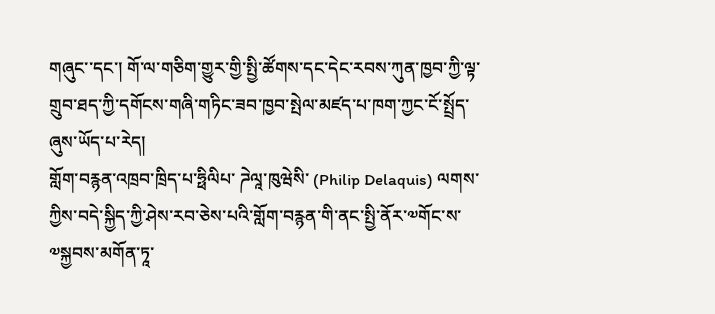གཞུང་་དང་། གོ་ལ་གཅིག་གྱུར་གྱི་སྤྱི་ཚོགས་དང་དེང་རབས་ཀུན་ཁྱབ་ཀྱི་ལྟ་གྲུབ་ཐད་ཀྱི་དགོངས་གཞི་གཏིང་ཟབ་ཁྱབ་སྤེལ་མཛད་པ་ཁག་ཀྱང་ངོ་སྤྲོད་ཞུས་ཡོད་པ་རེད།
གློག་བརྙན་འཁྲབ་ཁྲིད་པ་ཧྥིལིཔ་ ཌེལཱ་ཁུཝེསི་ (Philip Delaquis) ལགས་ཀྱིས་བདེ་སྐྱིད་ཀྱི་ཤེས་རབ་ཅེས་པའི་གློག་བརྙན་གི་ནང་སྤྱི་ནོར་༧གོང་ས་༧སྐྱབས་མགོན་ཏཱ་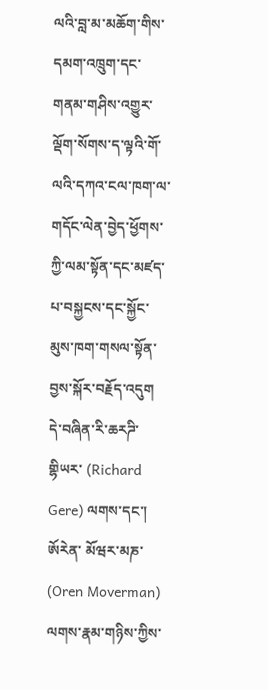ལའི་བླ་མ་མཆོག་གིས་དམག་འཁྲུག་དང་གནམ་གཤིས་འགྱུར་ལྡོག་སོགས་ད་ལྟའི་གོ་ལའི་དཀའ་ངལ་ཁག་ལ་གདོང་ལེན་བྱེད་ཕྱོགས་ཀྱི་ལམ་སྟོན་དང་མཛད་པ་བསྐྱངས་དང་སྐྱོང་མུས་ཁག་གསལ་སྟོན་བྱས་སྐོར་བརྗོད་འདུག
དེ་བཞིན་རི་ཆརཌི་གྷིཡར་ (Richard Gere) ལགས་དང་། ཨོརེན་ མོཝར་མཎ་ (Oren Moverman) ལགས་རྣམ་གཉིས་ཀྱིས་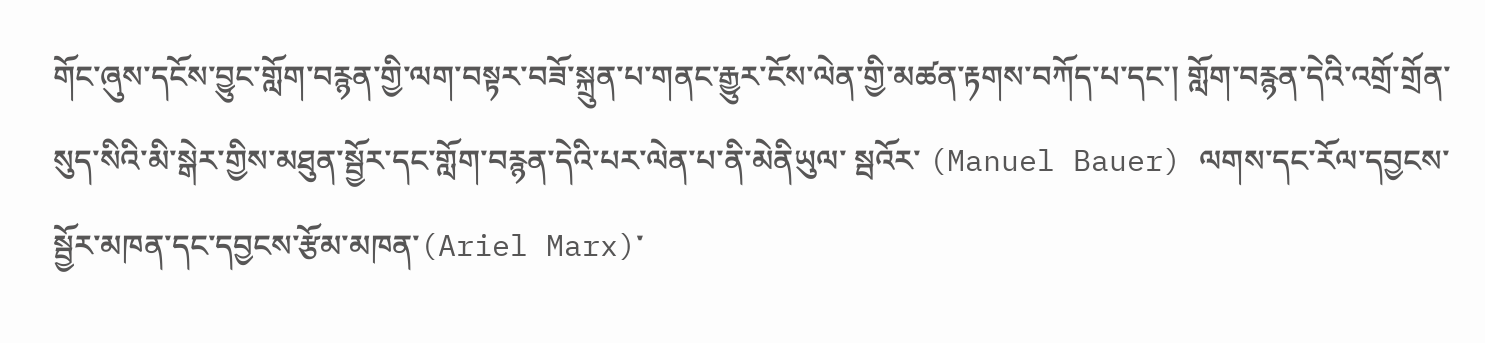གོང་ཞུས་དངོས་བྱུང་གློག་བརྙན་གྱི་ལག་བསྟར་བཟོ་སྐྲུན་པ་གནང་རྒྱུར་ངོས་ལེན་གྱི་མཚན་རྟགས་བཀོད་པ་དང་། གློག་བརྙན་དེའི་འགྲོ་གྲོན་སུད་སིའི་མི་སྒེར་གྱིས་མཐུན་སྦྱོར་དང་གློག་བརྙན་དེའི་པར་ལེན་པ་ནི་མེནིཡུལ་ སྦའོར་ (Manuel Bauer) ལགས་དང་རོལ་དབྱངས་སྦྱོར་མཁན་དང་དབྱངས་རྩོམ་མཁན་(Ariel Marx)་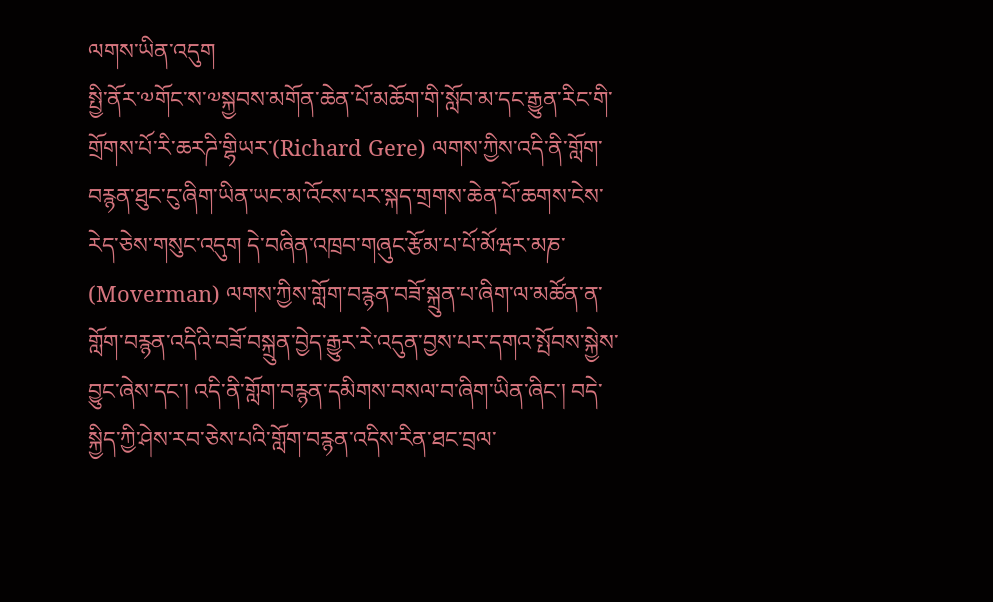ལགས་ཡིན་འདུག
སྤྱི་ནོར་༧གོང་ས་༧སྐྱབས་མགོན་ཆེན་པོ་མཆོག་གི་སློབ་མ་དང་རྒྱུན་རིང་གི་གྲོགས་པོ་རི་ཆརཌི་གྷིཡར་(Richard Gere) ལགས་ཀྱིས་འདི་ནི་གློག་བརྙན་ཐུང་ངུ་ཞིག་ཡིན་ཡང་མ་འོངས་པར་སྐད་གྲགས་ཆེན་པོ་ཆགས་ངེས་རེད་ཅེས་གསུང་འདུག དེ་བཞིན་འཁྲབ་གཞུང་རྩོམ་པ་པོ་མོཝར་མཎ་ (Moverman) ལགས་ཀྱིས་གློག་བརྙན་བཟོ་སྐྲུན་པ་ཞིག་ལ་མཚོན་ན་གློག་བརྙན་འདིའི་བཟོ་བསྐྲུན་བྱེད་རྒྱུར་རེ་འདུན་བྱས་པར་དགའ་སྤོབས་སྐྱེས་བྱུང་ཞེས་དང་། འདི་ནི་གློག་བརྙན་དམིགས་བསལ་བ་ཞིག་ཡིན་ཞིང་། བདེ་སྐྱིད་ཀྱི་ཤེས་རབ་ཅེས་པའི་གློག་བརྙན་འདིས་རིན་ཐང་བྲལ་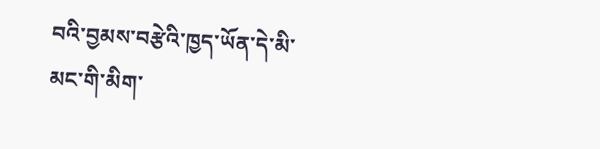བའི་བྱམས་བརྩེའི་ཁྱད་ཡོན་དེ་མི་མང་གི་མིག་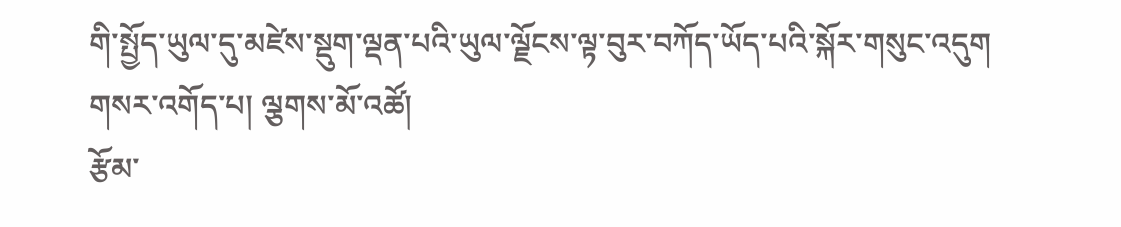གི་སྤྱོད་ཡུལ་དུ་མཛེས་སྡུག་ལྡན་པའི་ཡུལ་ལྗོངས་ལྟ་བུར་བཀོད་ཡོད་པའི་སྐོར་གསུང་འདུག
གསར་འགོད་པ། ལྕགས་མོ་འཚོ།
རྩོམ་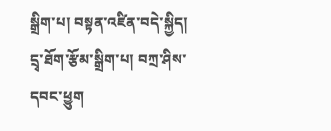སྒྲིག་པ། བསྟན་འཛིན་བདེ་སྐྱིད།
དྲྭ་ཐོག་རྩོམ་སྒྲིག་པ། བཀྲ་ཤིས་དབང་ཕྱུག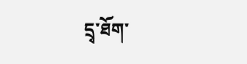དྲྭ་ཐོག་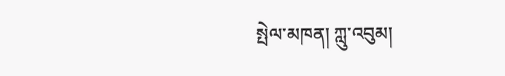སྤེལ་མཁན། ཀླུ་འབུམ།